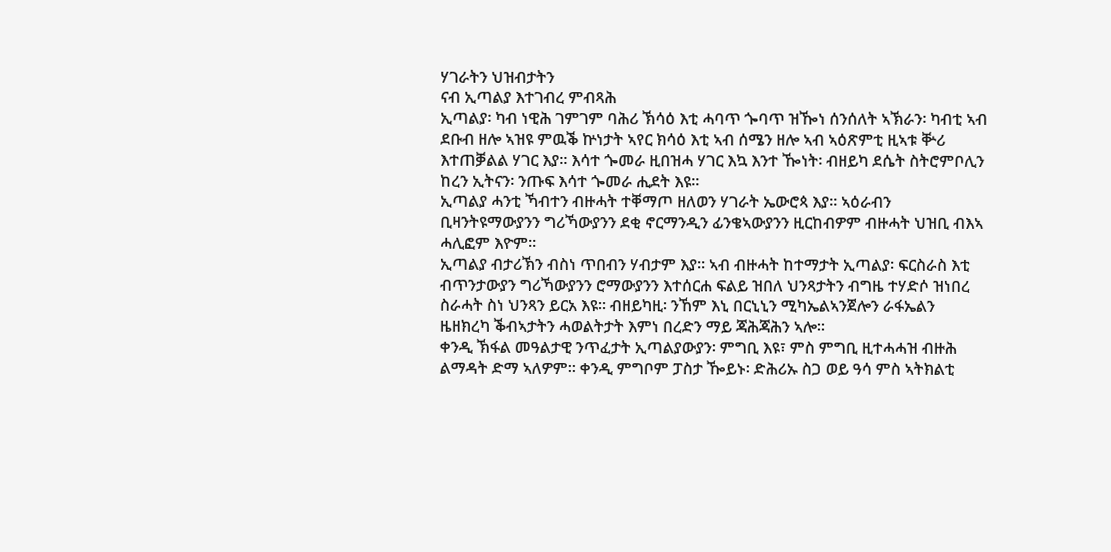ሃገራትን ህዝብታትን
ናብ ኢጣልያ እተገብረ ምብጻሕ
ኢጣልያ፡ ካብ ነዊሕ ገምገም ባሕሪ ኽሳዕ እቲ ሓባጥ ጐባጥ ዝዀነ ሰንሰለት ኣኽራን፡ ካብቲ ኣብ ደቡብ ዘሎ ኣዝዩ ምዉቕ ኵነታት ኣየር ክሳዕ እቲ ኣብ ሰሜን ዘሎ ኣብ ኣዕጽምቲ ዚኣቱ ቝሪ እተጠቓልል ሃገር እያ። እሳተ ጐመራ ዚበዝሓ ሃገር እኳ እንተ ዀነት፡ ብዘይካ ደሴት ስትሮምቦሊን ከረን ኢትናን፡ ንጡፍ እሳተ ጐመራ ሒደት እዩ።
ኢጣልያ ሓንቲ ኻብተን ብዙሓት ተቐማጦ ዘለወን ሃገራት ኤውሮጳ እያ። ኣዕራብን ቢዛንትዩማውያንን ግሪኻውያንን ደቂ ኖርማንዲን ፊንቄኣውያንን ዚርከብዎም ብዙሓት ህዝቢ ብእኣ ሓሊፎም እዮም።
ኢጣልያ ብታሪኽን ብስነ ጥበብን ሃብታም እያ። ኣብ ብዙሓት ከተማታት ኢጣልያ፡ ፍርስራስ እቲ ብጥንታውያን ግሪኻውያንን ሮማውያንን እተሰርሐ ፍልይ ዝበለ ህንጻታትን ብግዜ ተሃድሶ ዝነበረ ስራሓት ስነ ህንጻን ይርአ እዩ። ብዘይካዚ፡ ንኸም እኒ በርኒኒን ሚካኤልኣንጀሎን ራፋኤልን ዜዘክረካ ቕብኣታትን ሓወልትታት እምነ በረድን ማይ ጃሕጃሕን ኣሎ።
ቀንዲ ኽፋል መዓልታዊ ንጥፈታት ኢጣልያውያን፡ ምግቢ እዩ፣ ምስ ምግቢ ዚተሓሓዝ ብዙሕ ልማዳት ድማ ኣለዎም። ቀንዲ ምግቦም ፓስታ ዀይኑ፡ ድሕሪኡ ስጋ ወይ ዓሳ ምስ ኣትክልቲ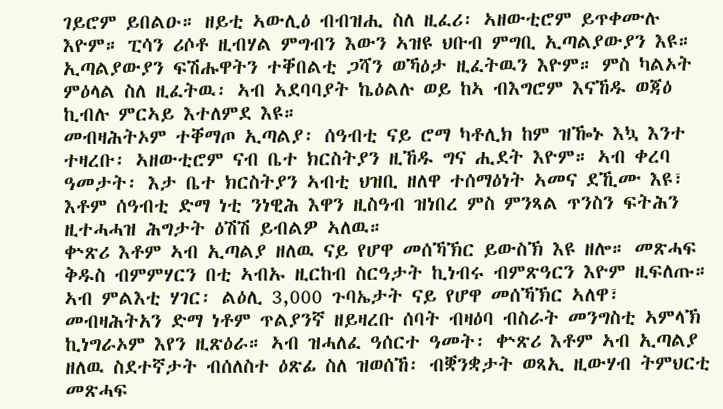ገይሮም ይበልዑ። ዘይቲ ኣውሊዕ ብብዝሒ ስለ ዚፈሪ፡ ኣዘውቲሮም ይጥቀሙሉ እዮም። ፒሳን ሪሶቶ ዚብሃል ምግብን እውን ኣዝዩ ህቡብ ምግቢ ኢጣልያውያን እዩ።
ኢጣልያውያን ፍሽሑዋትን ተቐበልቲ ጋሻን ወኻዕታ ዚፈትዉን እዮም። ምስ ካልኦት ምዕላል ስለ ዚፈትዉ፡ ኣብ ኣደባባያት ኬዕልሉ ወይ ከኣ ብእግሮም እናኸዱ ወጃዕ ኪብሉ ምርኣይ እተለምደ እዩ።
መብዛሕትኦም ተቐማጦ ኢጣልያ፡ ሰዓብቲ ናይ ሮማ ካቶሊክ ከም ዝዀኑ እኳ እንተ ተዛረቡ፡ ኣዘውቲሮም ናብ ቤተ ክርስትያን ዚኸዱ ግና ሒደት እዮም። ኣብ ቀረባ ዓመታት፡ እታ ቤተ ክርስትያን ኣብቲ ህዝቢ ዘለዋ ተሰማዕነት ኣመና ደኺሙ እዩ፣ እቶም ሰዓብቲ ድማ ነቲ ንነዊሕ እዋን ዚስዓብ ዝነበረ ምስ ምንጻል ጥንስን ፍትሕን ዚተሓሓዝ ሕግታት ዕሽሽ ይብልዎ ኣለዉ።
ቍጽሪ እቶም ኣብ ኢጣልያ ዘለዉ ናይ የሆዋ መሰኻኽር ይውስኽ እዩ ዘሎ። መጽሓፍ ቅዱስ ብምምሃርን በቲ ኣብኡ ዚርከብ ስርዓታት ኪነብሩ ብምጽዓርን እዮም ዚፍለጡ። ኣብ ምልእቲ ሃገር፡ ልዕሊ 3,000 ጉባኤታት ናይ የሆዋ መሰኻኽር ኣለዋ፣ መብዛሕትአን ድማ ነቶም ጥልያንኛ ዘይዛረቡ ሰባት ብዛዕባ ብስራት መንግስቲ ኣምላኽ ኪነግራኦም እየን ዚጽዕራ። ኣብ ዝሓለፈ ዓሰርተ ዓመት፡ ቍጽሪ እቶም ኣብ ኢጣልያ ዘለዉ ስደተኛታት ብሰለስተ ዕጽፊ ስለ ዝወሰኸ፡ ብቛንቋታት ወጻኢ ዚውሃብ ትምህርቲ መጽሓፍ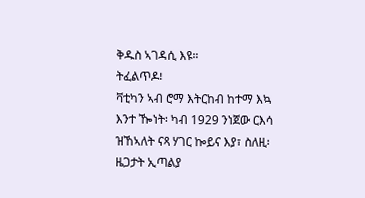ቅዱስ ኣገዳሲ እዩ።
ትፈልጥዶ፧
ቫቲካን ኣብ ሮማ እትርከብ ከተማ እኳ እንተ ዀነት፡ ካብ 1929 ንነጀው ርእሳ ዝኸኣለት ናጻ ሃገር ኰይና እያ፣ ስለዚ፡ ዜጋታት ኢጣልያ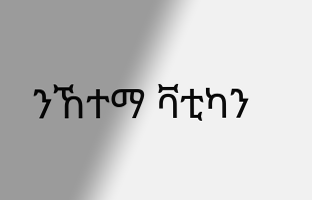ንኸተማ ቫቲካን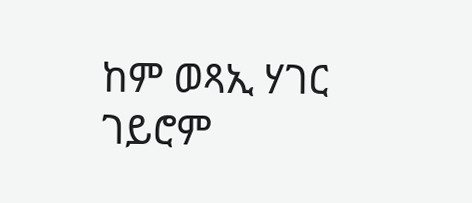ከም ወጻኢ ሃገር ገይሮም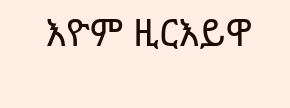እዮም ዚርእይዋ